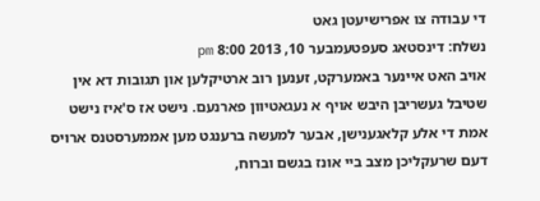די עבודה צו אפרישיעטן גאט
נשלח: דינסטאג סעפטעמבער 10, 2013 8:00 pm
אויב האט איינער באמערקט, זענען רוב ארטיקלען און תגובות דא אין שטיבל געשריבן היבש אויף א נעגאטיוון פארנעם. נישט אז ס'איז נישט אמת די אלע קלאגענישן, אבער למעשה ברענגט מען אממערסטנס ארויס דעם שרעקליכן מצב ביי אונז בגשם וברוח,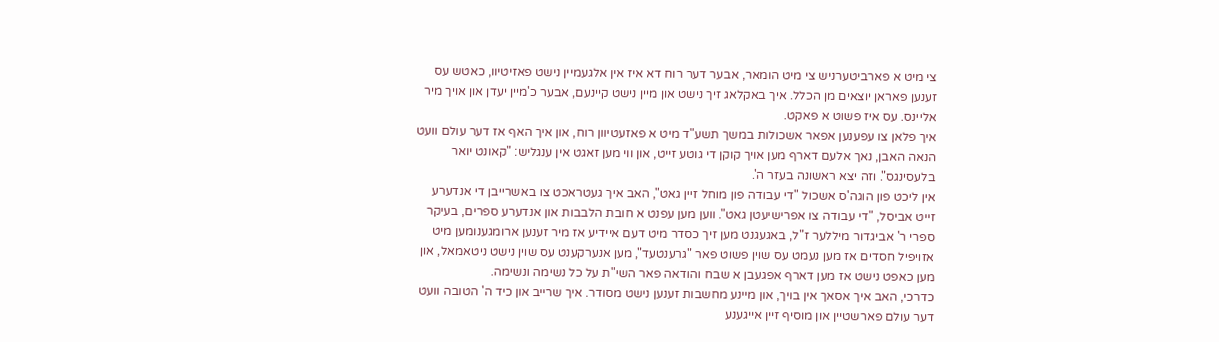צי מיט א פארביטערניש צי מיט הומאר, אבער דער רוח דא איז אין אלגעמיין נישט פאזיטיוו, כאטש עס זענען פאראן יוצאים מן הכלל. איך באקלאג זיך נישט און מיין נישט קיינעם, אבער כ'מיין יעדן און אויך מיר אליינס. עס איז פשוט א פאקט.
איך פלאן צו עפענען אפאר אשכולות במשך תשע"ד מיט א פאזעטיוון רוח, און איך האף אז דער עולם וועט הנאה האבן, נאך אלעם דארף מען אויך קוקן די גוטע זייט, און ווי מען זאגט אין ענגליש: "קאונט יואר בלעסינגס". וזה יצא ראשונה בעזר ה'.
אין ליכט פון הוגה'ס אשכול "די עבודה פון מוחל זיין גאט", האב איך געטראכט צו באשרייבן די אנדערע זייט אביסל, "די עבודה צו אפרישיעטן גאט". ווען מען עפנט א חובת הלבבות און אנדערע ספרים, בעיקר ספרי ר' אביגדור מיללער ז"ל, באגעגנט מען זיך כסדר מיט דעם איידיע אז מיר זענען ארומגענומען מיט אזויפיל חסדים אז מען נעמט עס שוין פשוט פאר "גרענטעד", מען אנערקענט עס שוין נישט ניטאמאל, און מען כאפט נישט אז מען דארף אפגעבן א שבח והודאה פאר השי"ת על כל נשימה ונשימה.
כדרכי, האב איך אסאך אין בויך, און מיינע מחשבות זענען נישט מסודר. איך שרייב און כיד ה' הטובה וועט דער עולם פארשטיין און מוסיף זיין אייגענע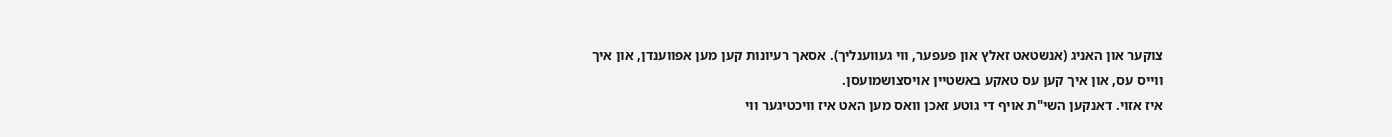צוקער און האניג (אנשטאט זאלץ און פעפער, ווי געווענליך). אסאך רעיונות קען מען אפווענדן, און איך ווייס עס, און איך קען עס טאקע באשטיין אויסצושמועסן.
איז אזוי. דאנקען השי"ת אויף די גוטע זאכן וואס מען האט איז וויכטיגער ווי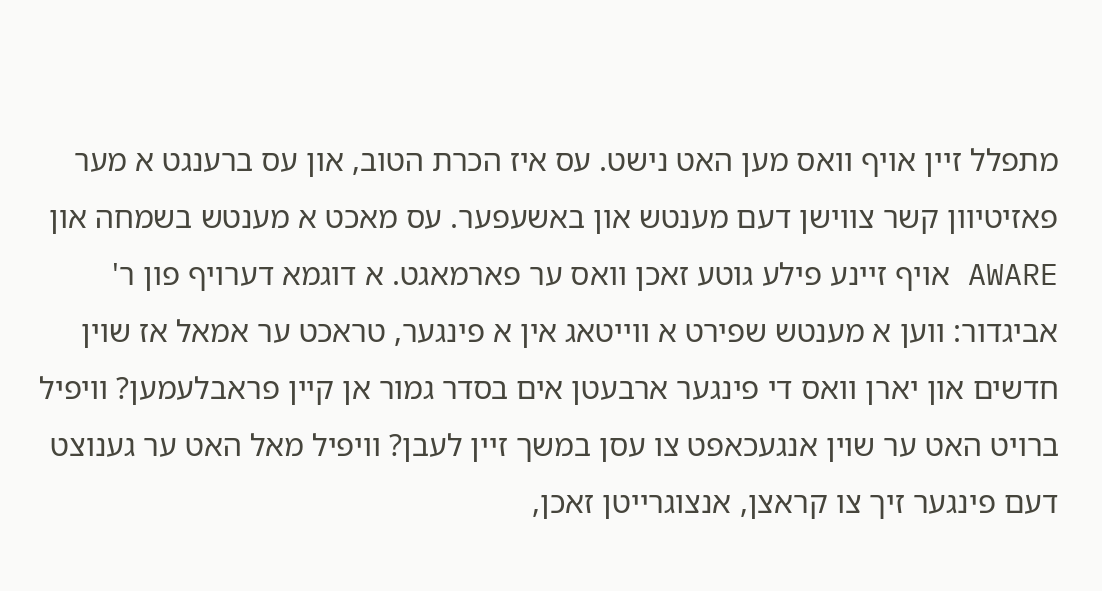מתפלל זיין אויף וואס מען האט נישט. עס איז הכרת הטוב, און עס ברענגט א מער פאזיטיוון קשר צווישן דעם מענטש און באשעפער. עס מאכט א מענטש בשמחה און AWARE אויף זיינע פילע גוטע זאכן וואס ער פארמאגט. א דוגמא דערויף פון ר' אביגדור: ווען א מענטש שפירט א ווייטאג אין א פינגער, טראכט ער אמאל אז שוין חדשים און יארן וואס די פינגער ארבעטן אים בסדר גמור אן קיין פראבלעמען? וויפיל ברויט האט ער שוין אנגעכאפט צו עסן במשך זיין לעבן? וויפיל מאל האט ער גענוצט דעם פינגער זיך צו קראצן, אנצוגרייטן זאכן,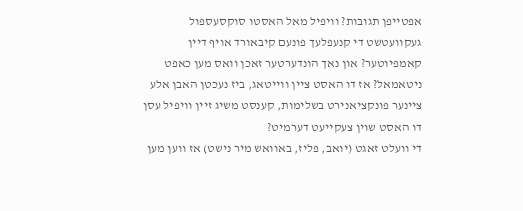אפטייפן תגובות? וויפיל מאל האסטו סוקסעספול געקוועטשט די קנעפלעך פונעם קיבאורד אויף דיין קאמפיוטער? און נאך הונדערטער זאכן וואס מען כאפט ניטאמאל? אז דו האסט ציין ווייטאג, ביז נעכטן האבן אלע ציינער פונקציאנירט בשלימות, קענסט משיג זיין וויפיל עסן דו האסט שוין צעקייעט דערמיט?
די וועלט זאגט (יואב, פליז, באוואש מיר נישט) אז ווען מען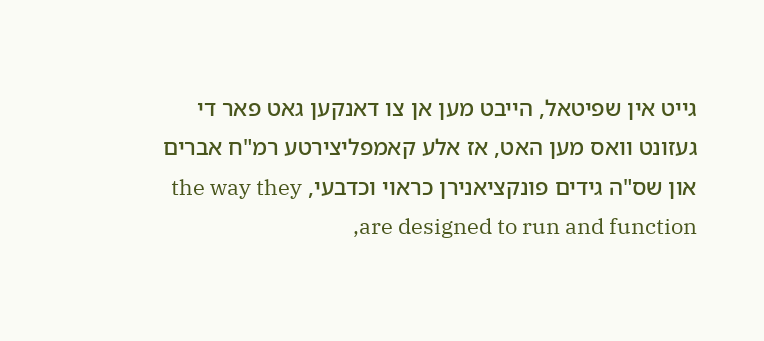גייט אין שפיטאל, הייבט מען אן צו דאנקען גאט פאר די געזונט וואס מען האט, אז אלע קאמפליצירטע רמ"ח אברים און שס"ה גידים פונקציאנירן כראוי וכדבעי, the way they are designed to run and function,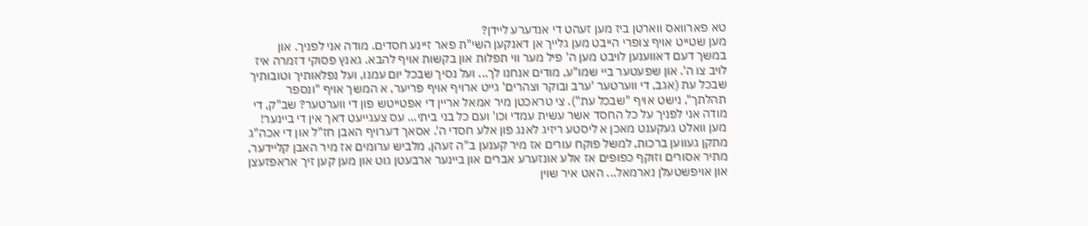טא פארוואס ווארטן ביז מען זעהט די אנדערע ליידן?
מען שטייט אויף צופרי הייבט מען גלייך אן דאנקען השי"ת פאר זיינע חסדים. מודה אני לפניך. און במשך דעם דאווענען לויבט מען ה' פיל מער ווי תפלות און בקשות אויף להבא. גאנץ פסוקי דזמרה איז לויב צו ה'. און שפעטער ביי שמו"ע, מודים אנחנו לך... ועל נסיך שבכל יום עמנו, ועל נפלאותיך וטובותיך שבכל עת (אגב, די ווערטער 'ערב ובוקר וצהרים' גייט ארויף אויף פריער, א המשך אויף "ונספר תהלתך", נישט אויף "שבכל עת"). צי טראכטן מיר אמאל אריין די אפטייטש פון די ווערטער? שב"ק, די מודה אני לפניך על כל החסד אשר עשית עמדי וכו' ועם כל בני ביתי... עס צעגייעט דאך אין די ביינער!
מען וואלט געקענט מאכן א ליסטע ריזיג לאנג פון אלע חסדי ה'. אסאך דערויף האבן חז"ל און די אכה"ג מתקן געווען ברכות, למשל פוקח עורים אז מיר קענען ב"ה זעהן, מלביש ערומים אז מיר האבן קליידער, מתיר אסורים וזוקף כפופים אז אלע אונזערע אברים און ביינער ארבעטן גוט און מען קען זיך אראפזעצן און אויפשטעלן נארמאל... האט איר שוין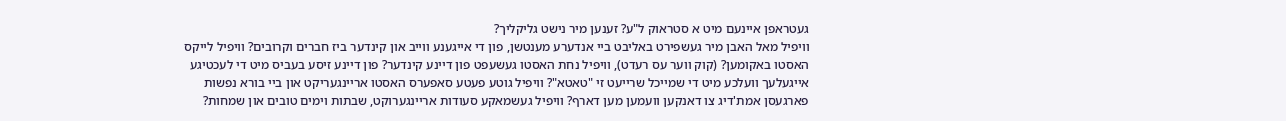געטראפן איינעם מיט א סטראוק ל"ע? זענען מיר נישט גליקליך?
וויפיל מאל האבן מיר געשפירט באליבט ביי אנדערע מענטשן, פון די אייגענע ווייב און קינדער ביז חברים וקרובים? וויפיל לייקס האסטו באקומען? (קוק ווער עס רעדט), וויפיל נחת האסטו געשעפט פון דיינע קינדער? פון דיינע זיסע בעביס מיט די לעכטיגע אייגעלעך וועלכע מיט די שמייכל שרייעט זי "טאטא"? וויפיל גוטע פעטע סאפערס האסטו אריינגעריקט און ביי בורא נפשות פארגעסן אמת'דיג צו דאנקען וועמען מען דארף? וויפיל געשמאקע סעודות אריינגערוקט, שבתות וימים טובים און שמחות?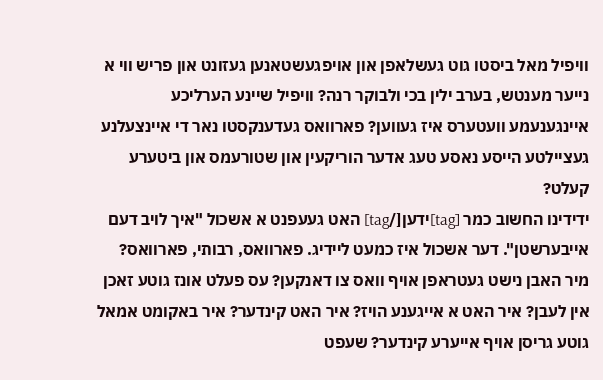וויפיל מאל ביסטו גוט געשלאפן און אויפגעשטאנען געזונט און פריש ווי א נייער מענטש, בערב ילין בכי ולבוקר רנה? וויפיל שיינע הערליכע איינגענעמע וועטערס איז געווען? פארוואס געדענקסטו נאר די איינצעלנע געציילטע הייסע נאסע טעג אדער הוריקעין און שטורעמס און ביטערע קעלט?
ידידינו החשוב כמר [tag]ידען[/tag] האט געעפנט א אשכול "איך לויב דעם אייבערשטן". דער אשכול איז כמעט ליידיג. פארוואס, רבותי, פארוואס? מיר האבן נישט געטראפן אויף וואס צו דאנקען? עס פעלט אונז גוטע זאכן אין לעבן? איר האט א אייגענע הויז? איר האט קינדער? איר באקומט אמאל גוטע גריסן אויף אייערע קינדער? שעפט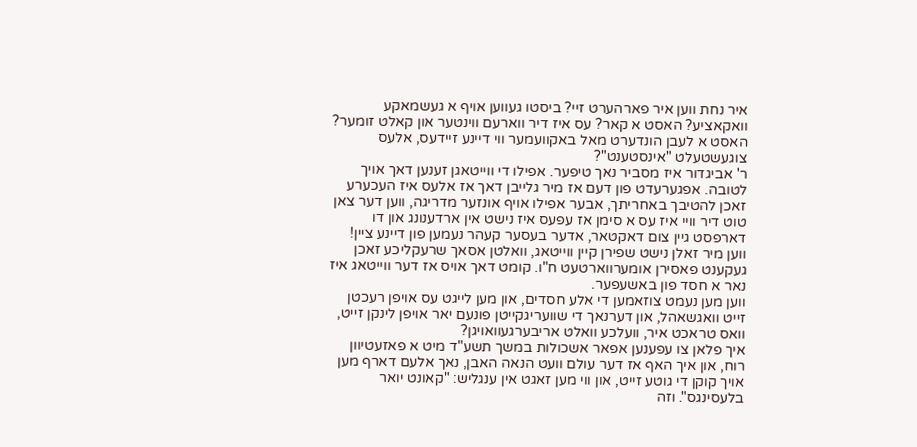איר נחת ווען איר פארהערט זיי? ביסטו געווען אויף א געשמאקע וואקאציע? האסט א קאר? עס איז דיר ווארעם ווינטער און קאלט זומער? האסט א לעבן הונדערט מאל באקוועמער ווי דיינע זיידעס, אלעס צוגעשטעלט "אינסטענט"?
ר' אביגדור איז מסביר נאך טיפער. אפילו די ווייטאגן זענען דאך אויך לטובה. אפגערעדט פון דעם אז מיר גלייבן דאך אז אלעס איז העכערע זאכן להטיבך באחריתך, אבער אפילו אויף אונזער מדריגה, ווען דער צאן טוט דיר וויי איז עס א סימן אז עפעס איז נישט אין ארדענונג און דו דארפסט גיין צום דאקטאר, אדער בעסער קעהר נעמען פון דיינע ציין! ווען מיר זאלן נישט שפירן קיין ווייטאג, וואלטן אסאך שרעקליכע זאכן געקענט פאסירן אומערווארטעט ח"ו. קומט דאך אויס אז דער ווייטאג איז נאר א חסד פון באשעפער.
ווען מען נעמט צוזאמען די אלע חסדים, און מען לייגט עס אויפן רעכטן זייט וואגשאהל, און דערנאך די שוועריגקייטן פונעם יאר אויפן לינקן זייט, וואס טראכט איר, וועלכע וואלט אריבערגעוואויגן?
איך פלאן צו עפענען אפאר אשכולות במשך תשע"ד מיט א פאזעטיוון רוח, און איך האף אז דער עולם וועט הנאה האבן, נאך אלעם דארף מען אויך קוקן די גוטע זייט, און ווי מען זאגט אין ענגליש: "קאונט יואר בלעסינגס". וזה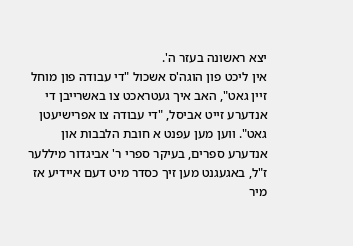יצא ראשונה בעזר ה'.
אין ליכט פון הוגה'ס אשכול "די עבודה פון מוחל זיין גאט", האב איך געטראכט צו באשרייבן די אנדערע זייט אביסל, "די עבודה צו אפרישיעטן גאט". ווען מען עפנט א חובת הלבבות און אנדערע ספרים, בעיקר ספרי ר' אביגדור מיללער ז"ל, באגעגנט מען זיך כסדר מיט דעם איידיע אז מיר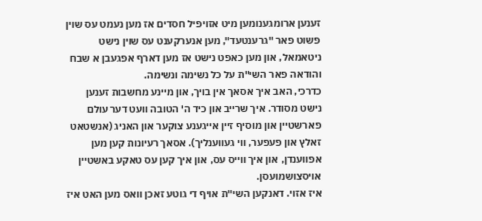זענען ארומגענומען מיט אזויפיל חסדים אז מען נעמט עס שוין פשוט פאר "גרענטעד", מען אנערקענט עס שוין נישט ניטאמאל, און מען כאפט נישט אז מען דארף אפגעבן א שבח והודאה פאר השי"ת על כל נשימה ונשימה.
כדרכי, האב איך אסאך אין בויך, און מיינע מחשבות זענען נישט מסודר. איך שרייב און כיד ה' הטובה וועט דער עולם פארשטיין און מוסיף זיין אייגענע צוקער און האניג (אנשטאט זאלץ און פעפער, ווי געווענליך). אסאך רעיונות קען מען אפווענדן, און איך ווייס עס, און איך קען עס טאקע באשטיין אויסצושמועסן.
איז אזוי. דאנקען השי"ת אויף די גוטע זאכן וואס מען האט איז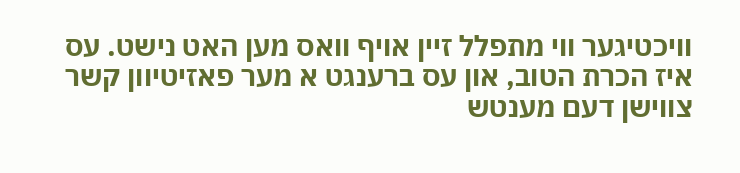וויכטיגער ווי מתפלל זיין אויף וואס מען האט נישט. עס איז הכרת הטוב, און עס ברענגט א מער פאזיטיוון קשר צווישן דעם מענטש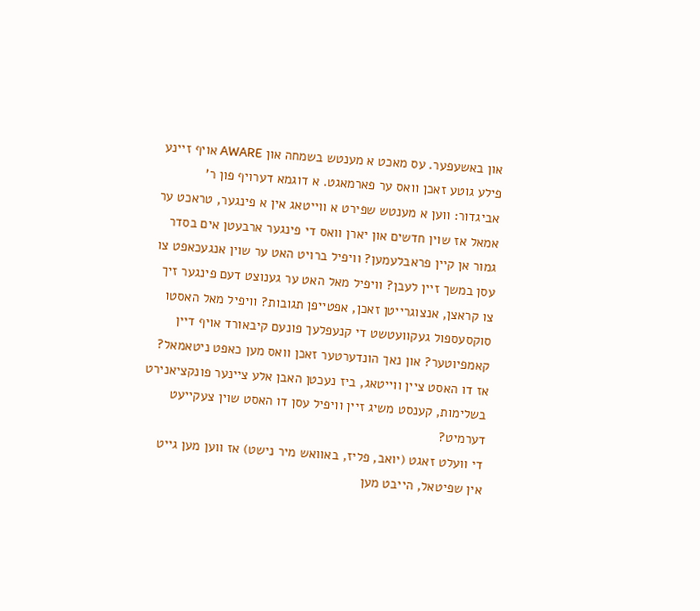און באשעפער. עס מאכט א מענטש בשמחה און AWARE אויף זיינע פילע גוטע זאכן וואס ער פארמאגט. א דוגמא דערויף פון ר' אביגדור: ווען א מענטש שפירט א ווייטאג אין א פינגער, טראכט ער אמאל אז שוין חדשים און יארן וואס די פינגער ארבעטן אים בסדר גמור אן קיין פראבלעמען? וויפיל ברויט האט ער שוין אנגעכאפט צו עסן במשך זיין לעבן? וויפיל מאל האט ער גענוצט דעם פינגער זיך צו קראצן, אנצוגרייטן זאכן, אפטייפן תגובות? וויפיל מאל האסטו סוקסעספול געקוועטשט די קנעפלעך פונעם קיבאורד אויף דיין קאמפיוטער? און נאך הונדערטער זאכן וואס מען כאפט ניטאמאל? אז דו האסט ציין ווייטאג, ביז נעכטן האבן אלע ציינער פונקציאנירט בשלימות, קענסט משיג זיין וויפיל עסן דו האסט שוין צעקייעט דערמיט?
די וועלט זאגט (יואב, פליז, באוואש מיר נישט) אז ווען מען גייט אין שפיטאל, הייבט מען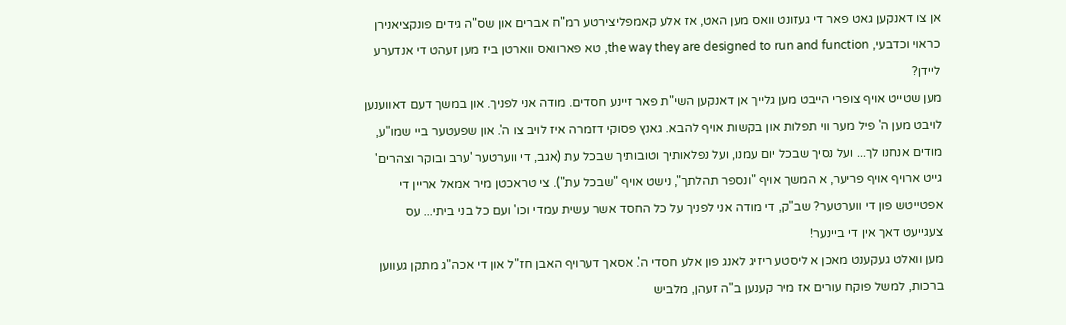אן צו דאנקען גאט פאר די געזונט וואס מען האט, אז אלע קאמפליצירטע רמ"ח אברים און שס"ה גידים פונקציאנירן כראוי וכדבעי, the way they are designed to run and function, טא פארוואס ווארטן ביז מען זעהט די אנדערע ליידן?
מען שטייט אויף צופרי הייבט מען גלייך אן דאנקען השי"ת פאר זיינע חסדים. מודה אני לפניך. און במשך דעם דאווענען לויבט מען ה' פיל מער ווי תפלות און בקשות אויף להבא. גאנץ פסוקי דזמרה איז לויב צו ה'. און שפעטער ביי שמו"ע, מודים אנחנו לך... ועל נסיך שבכל יום עמנו, ועל נפלאותיך וטובותיך שבכל עת (אגב, די ווערטער 'ערב ובוקר וצהרים' גייט ארויף אויף פריער, א המשך אויף "ונספר תהלתך", נישט אויף "שבכל עת"). צי טראכטן מיר אמאל אריין די אפטייטש פון די ווערטער? שב"ק, די מודה אני לפניך על כל החסד אשר עשית עמדי וכו' ועם כל בני ביתי... עס צעגייעט דאך אין די ביינער!
מען וואלט געקענט מאכן א ליסטע ריזיג לאנג פון אלע חסדי ה'. אסאך דערויף האבן חז"ל און די אכה"ג מתקן געווען ברכות, למשל פוקח עורים אז מיר קענען ב"ה זעהן, מלביש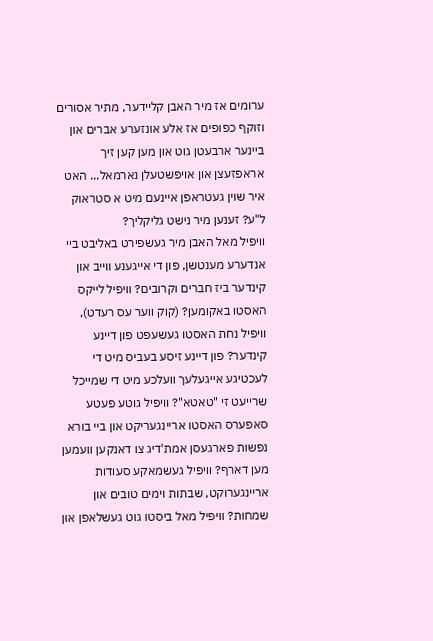ערומים אז מיר האבן קליידער, מתיר אסורים וזוקף כפופים אז אלע אונזערע אברים און ביינער ארבעטן גוט און מען קען זיך אראפזעצן און אויפשטעלן נארמאל... האט איר שוין געטראפן איינעם מיט א סטראוק ל"ע? זענען מיר נישט גליקליך?
וויפיל מאל האבן מיר געשפירט באליבט ביי אנדערע מענטשן, פון די אייגענע ווייב און קינדער ביז חברים וקרובים? וויפיל לייקס האסטו באקומען? (קוק ווער עס רעדט), וויפיל נחת האסטו געשעפט פון דיינע קינדער? פון דיינע זיסע בעביס מיט די לעכטיגע אייגעלעך וועלכע מיט די שמייכל שרייעט זי "טאטא"? וויפיל גוטע פעטע סאפערס האסטו אריינגעריקט און ביי בורא נפשות פארגעסן אמת'דיג צו דאנקען וועמען מען דארף? וויפיל געשמאקע סעודות אריינגערוקט, שבתות וימים טובים און שמחות? וויפיל מאל ביסטו גוט געשלאפן און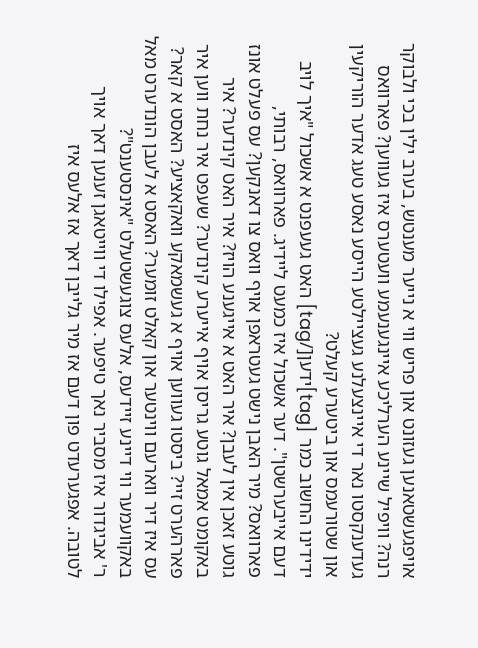אויפגעשטאנען געזונט און פריש ווי א נייער מענטש, בערב ילין בכי ולבוקר רנה? וויפיל שיינע הערליכע איינגענעמע וועטערס איז געווען? פארוואס געדענקסטו נאר די איינצעלנע געציילטע הייסע נאסע טעג אדער הוריקעין און שטורעמס און ביטערע קעלט?
ידידינו החשוב כמר [tag]ידען[/tag] האט געעפנט א אשכול "איך לויב דעם אייבערשטן". דער אשכול איז כמעט ליידיג. פארוואס, רבותי, פארוואס? מיר האבן נישט געטראפן אויף וואס צו דאנקען? עס פעלט אונז גוטע זאכן אין לעבן? איר האט א אייגענע הויז? איר האט קינדער? איר באקומט אמאל גוטע גריסן אויף אייערע קינדער? שעפט איר נחת ווען איר פארהערט זיי? ביסטו געווען אויף א געשמאקע וואקאציע? האסט א קאר? עס איז דיר ווארעם ווינטער און קאלט זומער? האסט א לעבן הונדערט מאל באקוועמער ווי דיינע זיידעס, אלעס צוגעשטעלט "אינסטענט"?
ר' אביגדור איז מסביר נאך טיפער. אפילו די ווייטאגן זענען דאך אויך לטובה. אפגערעדט פון דעם אז מיר גלייבן דאך אז אלעס איז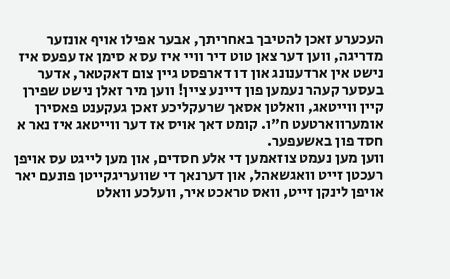העכערע זאכן להטיבך באחריתך, אבער אפילו אויף אונזער מדריגה, ווען דער צאן טוט דיר וויי איז עס א סימן אז עפעס איז נישט אין ארדענונג און דו דארפסט גיין צום דאקטאר, אדער בעסער קעהר נעמען פון דיינע ציין! ווען מיר זאלן נישט שפירן קיין ווייטאג, וואלטן אסאך שרעקליכע זאכן געקענט פאסירן אומערווארטעט ח"ו. קומט דאך אויס אז דער ווייטאג איז נאר א חסד פון באשעפער.
ווען מען נעמט צוזאמען די אלע חסדים, און מען לייגט עס אויפן רעכטן זייט וואגשאהל, און דערנאך די שוועריגקייטן פונעם יאר אויפן לינקן זייט, וואס טראכט איר, וועלכע וואלט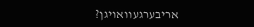אריבערגעוואויגן?